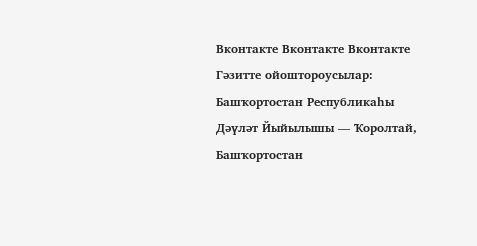Вконтакте Вконтакте Вконтакте
Гәзитте ойоштороусылар:
Башҡортостан Республикаһы
Дәүләт Йыйылышы — Ҡоролтай,
Башҡортостан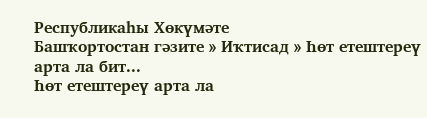Республикаһы Хөкүмәте
Башҡортостан гәзите » Иҡтисад » Һөт етештереү арта ла бит...
Һөт етештереү арта ла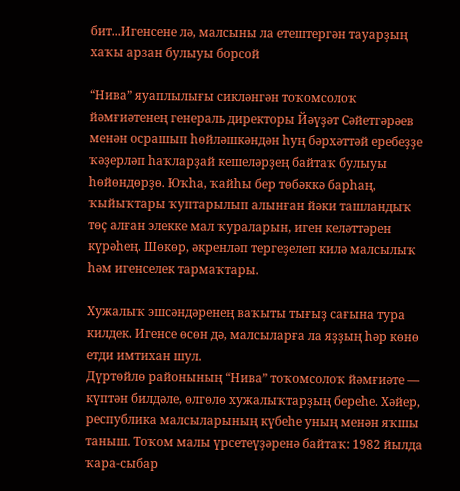бит...Игенсене лә, малсыны ла етештергән тауарҙың хаҡы арзан булыуы борсой

“Нива” яуаплылығы сикләнгән тоҡомсолоҡ йәмғиәтенең генераль директоры Йәүҙәт Сәйетгәрәев менән осрашып һөйләшкәндән һуң бәрхәттәй еребеҙҙе ҡәҙерләп һаҡларҙай кешеләрҙең байтаҡ булыуы һөйөндөрҙө. Юҡһа, ҡайһы бер төбәккә барһаң, ҡыйыҡтары ҡуптарылып алынған йәки ташландыҡ төҫ алған элекке мал ҡураларын, иген келәттәрен күрәһең. Шөкөр, әкренләп тергеҙелеп килә малсылыҡ һәм игенселек тармаҡтары.

Хужалыҡ эшсәндәренең ваҡыты тығыҙ сағына тура килдек. Игенсе өсөн дә, малсыларға ла яҙҙың һәр көнө етди имтихан шул.
Дүртөйлө районының “Нива” тоҡомсолоҡ йәмғиәте — күптән билдәле, өлгөлө хужалыҡтарҙың береһе. Хәйер, республика малсыларының күбеһе уның менән яҡшы таныш. Тоҡом малы үрсетеүҙәренә байтаҡ: 1982 йылда ҡара-сыбар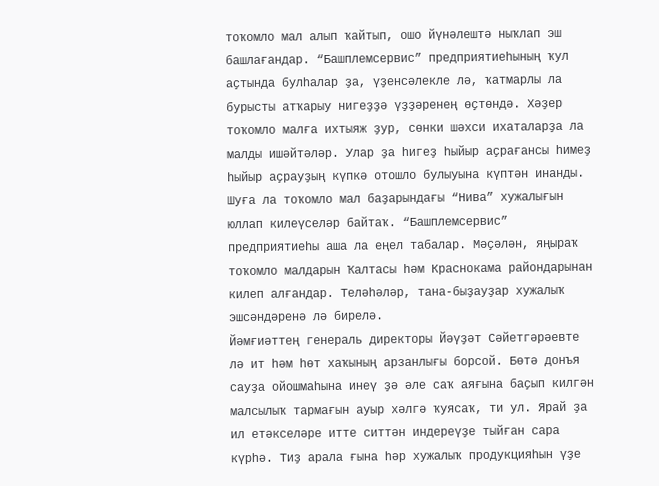тоҡомло мал алып ҡайтып, ошо йүнәлештә ныҡлап эш башлағандар. “Башплемсервис” предприятиеһының ҡул аҫтында булһалар ҙа, үҙенсәлекле лә, ҡатмарлы ла бурысты атҡарыу нигеҙҙә үҙҙәренең өҫтөндә. Хәҙер тоҡомло малға ихтыяж ҙур, сөнки шәхси ихаталарҙа ла малды ишәйтәләр. Улар ҙа һигеҙ һыйыр аҫрағансы һимеҙ һыйыр аҫрауҙың күпкә отошло булыуына күптән инанды. Шуға ла тоҡомло мал баҙарындағы “Нива” хужалығын юллап килеүселәр байтаҡ. “Башплемсервис” предприятиеһы аша ла еңел табалар. Мәҫәлән, яңыраҡ тоҡомло малдарын Ҡалтасы һәм Краснокама райондарынан килеп алғандар. Теләһәләр, тана-быҙауҙар хужалыҡ эшсәндәренә лә бирелә.
Йәмғиәттең генераль директоры Йәүҙәт Сәйетгәрәевте лә ит һәм һөт хаҡының арзанлығы борсой. Бөтә донъя сауҙа ойошмаһына инеү ҙә әле саҡ аяғына баҫып килгән малсылыҡ тармағын ауыр хәлгә ҡуясаҡ, ти ул. Ярай ҙа ил етәкселәре итте ситтән индереүҙе тыйған сара күрһә. Тиҙ арала ғына һәр хужалыҡ продукцияһын үҙе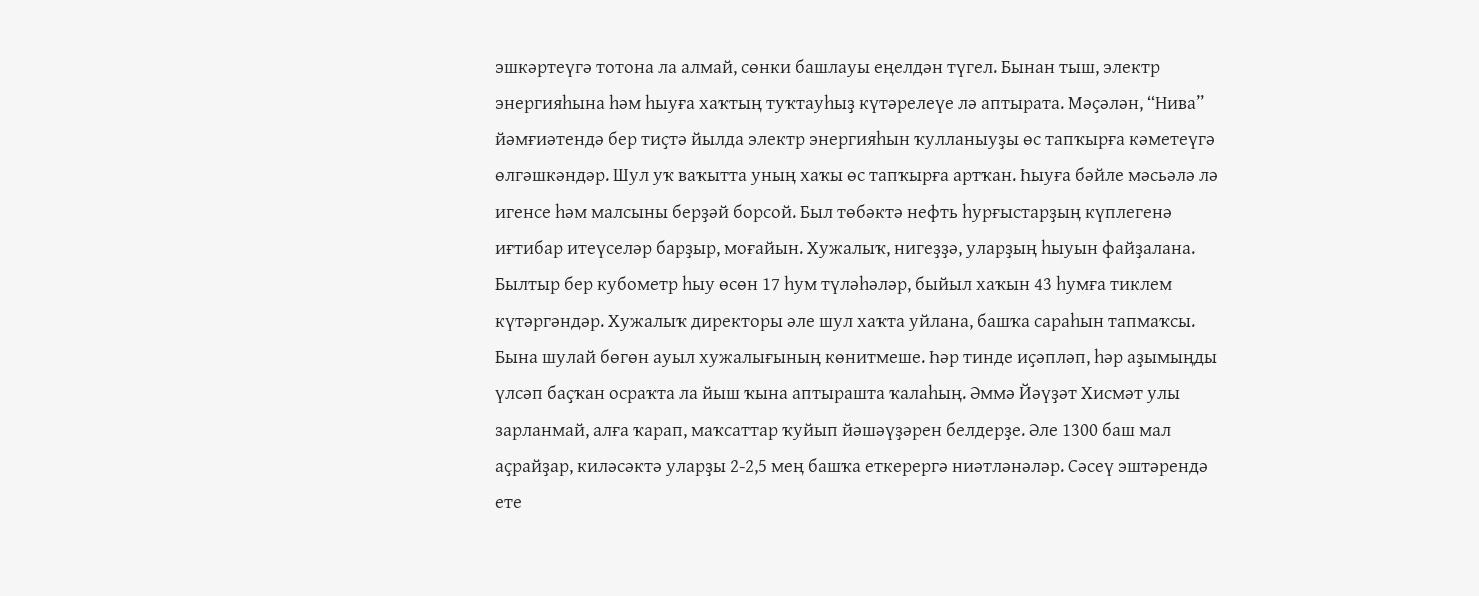эшкәртеүгә тотона ла алмай, сөнки башлауы еңелдән түгел. Бынан тыш, электр энергияһына һәм һыуға хаҡтың туҡтауһыҙ күтәрелеүе лә аптырата. Мәҫәлән, “Нива” йәмғиәтендә бер тиҫтә йылда электр энергияһын ҡулланыуҙы өс тапҡырға кәметеүгә өлгәшкәндәр. Шул уҡ ваҡытта уның хаҡы өс тапҡырға артҡан. Һыуға бәйле мәсьәлә лә игенсе һәм малсыны берҙәй борсой. Был төбәктә нефть һурғыстарҙың күплегенә иғтибар итеүселәр барҙыр, моғайын. Хужалыҡ, нигеҙҙә, уларҙың һыуын файҙалана. Былтыр бер кубометр һыу өсөн 17 һум түләһәләр, быйыл хаҡын 43 һумға тиклем күтәргәндәр. Хужалыҡ директоры әле шул хаҡта уйлана, башҡа сараһын тапмаҡсы.
Бына шулай бөгөн ауыл хужалығының көнитмеше. Һәр тинде иҫәпләп, һәр аҙымыңды үлсәп баҫҡан осраҡта ла йыш ҡына аптырашта ҡалаһың. Әммә Йәүҙәт Хисмәт улы зарланмай, алға ҡарап, маҡсаттар ҡуйып йәшәүҙәрен белдерҙе. Әле 1300 баш мал аҫрайҙар, киләсәктә уларҙы 2-2,5 мең башҡа еткерергә ниәтләнәләр. Сәсеү эштәрендә ете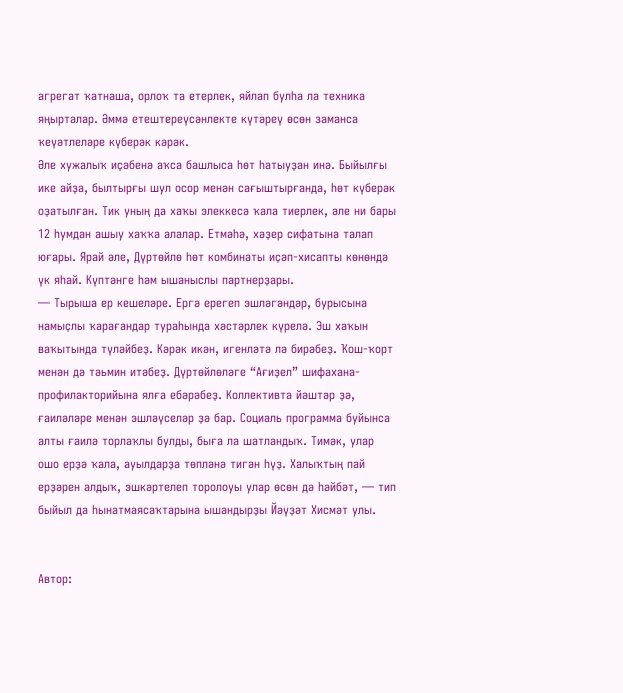агрегат ҡатнаша, орлоҡ та етерлек, яйлап булһа ла техника яңырталар. Әммә етештереүсәнлекте күтәреү өсөн заманса ҡеүәтлеләре күберәк кәрәк.
Әле хужалыҡ иҫәбенә аҡса башлыса һөт һатыуҙан инә. Быйылғы ике айҙа, былтырғы шул осор менән сағыштырғанда, һөт күберәк оҙатылған. Тик уның да хаҡы элеккесә ҡала тиерлек, әле ни бары 12 һумдан ашыу хаҡҡа алалар. Етмәһә, хәҙер сифатына талап юғары. Ярай әле, Дүртөйлө һөт комбинаты иҫәп-хисапты көнөндә үк яһай. Күптәнге һәм ышаныслы партнерҙары.
— Тырыша ер кешеләре. Ергә ерегеп эшләгәндәр, бурысына намыҫлы ҡарағандар тураһында хәстәрлек күрелә. Эш хаҡын ваҡытында түләйбеҙ. Кәрәк икән, игенләтә лә бирәбеҙ. Ҡош-ҡорт менән дә тәьмин итәбеҙ. Дүртөйлөләге “Ағиҙел” шифахана-профилакторийына ялға ебәрәбеҙ. Коллективта йәштәр ҙә, ғаиләләре менән эшләүселәр ҙә бар. Социаль программа буйынса алты ғаилә торлаҡлы булды, быға ла шатландыҡ. Тимәк, улар ошо ерҙә ҡала, ауылдарҙа төпләнә тигән һүҙ. Халыҡтың пай ерҙәрен алдыҡ, эшкәртелеп торолоуы улар өсөн дә һәйбәт, — тип быйыл да һынатмаясаҡтарына ышандырҙы Йәүҙәт Хисмәт улы.


Автор: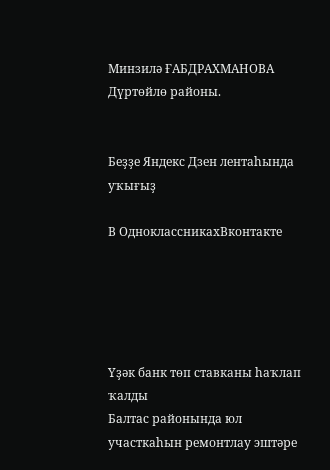Минзилә ҒАБДРАХМАНОВА Дүртөйлө районы.


Беҙҙе Яндекс Дзен лентаһында уҡығыҙ

В ОдноклассникахВконтакте





Үҙәк банк төп ставканы һаҡлап ҡалды
Балтас районында юл участкаһын ремонтлау эштәре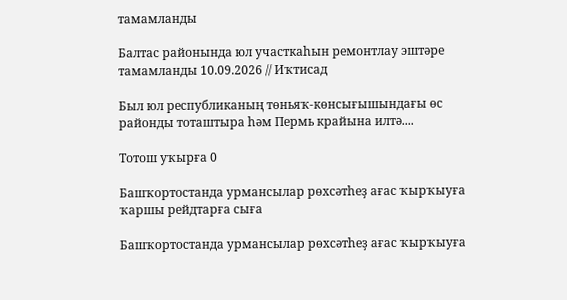тамамланды

Балтас районында юл участкаһын ремонтлау эштәре тамамланды 10.09.2026 // Иҡтисад

Был юл республиканың төньяҡ-көнсығышындағы өс районды тоташтыра һәм Пермь крайына илтә....

Тотош уҡырға 0

Башҡортостанда урмансылар рөхсәтһеҙ ағас ҡырҡыуға ҡаршы рейдтарға сыға

Башҡортостанда урмансылар рөхсәтһеҙ ағас ҡырҡыуға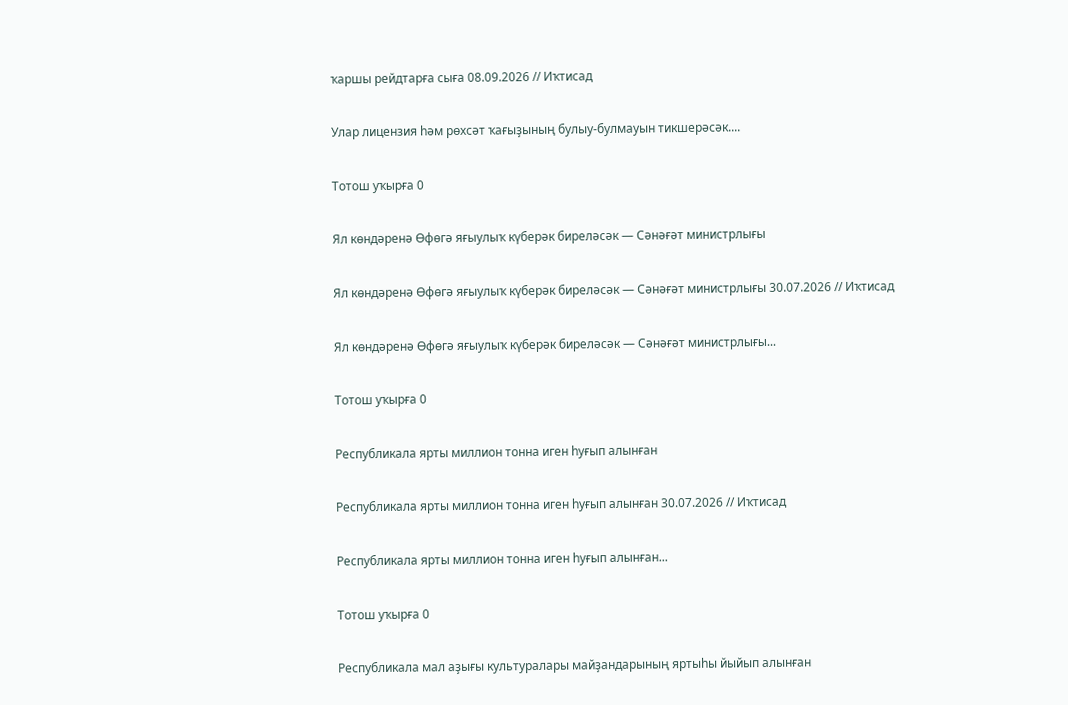ҡаршы рейдтарға сыға 08.09.2026 // Иҡтисад

Улар лицензия һәм рөхсәт ҡағыҙының булыу-булмауын тикшерәсәк....

Тотош уҡырға 0

Ял көндәренә Өфөгә яғыулыҡ күберәк биреләсәк — Сәнәғәт министрлығы

Ял көндәренә Өфөгә яғыулыҡ күберәк биреләсәк — Сәнәғәт министрлығы 30.07.2026 // Иҡтисад

Ял көндәренә Өфөгә яғыулыҡ күберәк биреләсәк — Сәнәғәт министрлығы...

Тотош уҡырға 0

Республикала ярты миллион тонна иген һуғып алынған

Республикала ярты миллион тонна иген һуғып алынған 30.07.2026 // Иҡтисад

Республикала ярты миллион тонна иген һуғып алынған...

Тотош уҡырға 0

Республикала мал аҙығы культуралары майҙандарының яртыһы йыйып алынған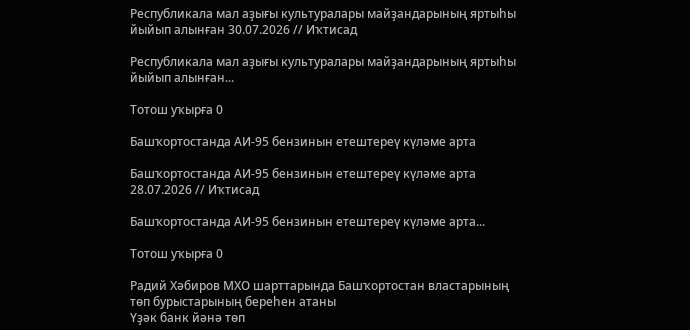Республикала мал аҙығы культуралары майҙандарының яртыһы йыйып алынған 30.07.2026 // Иҡтисад

Республикала мал аҙығы культуралары майҙандарының яртыһы йыйып алынған...

Тотош уҡырға 0

Башҡортостанда АИ-95 бензинын етештереү күләме арта

Башҡортостанда АИ-95 бензинын етештереү күләме арта 28.07.2026 // Иҡтисад

Башҡортостанда АИ-95 бензинын етештереү күләме арта...

Тотош уҡырға 0

Радий Хәбиров МХО шарттарында Башҡортостан властарының төп бурыстарының береһен атаны
Үҙәк банк йәнә төп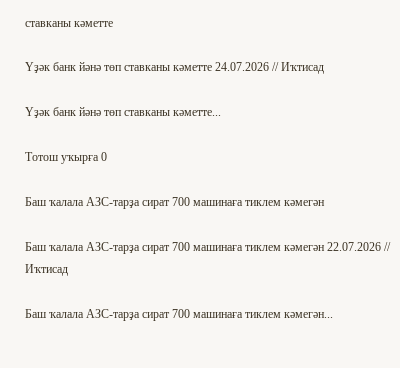ставканы кәметте

Үҙәк банк йәнә төп ставканы кәметте 24.07.2026 // Иҡтисад

Үҙәк банк йәнә төп ставканы кәметте...

Тотош уҡырға 0

Баш ҡалала АЗС-тарҙа сират 700 машинаға тиклем кәмегән

Баш ҡалала АЗС-тарҙа сират 700 машинаға тиклем кәмегән 22.07.2026 // Иҡтисад

Баш ҡалала АЗС-тарҙа сират 700 машинаға тиклем кәмегән...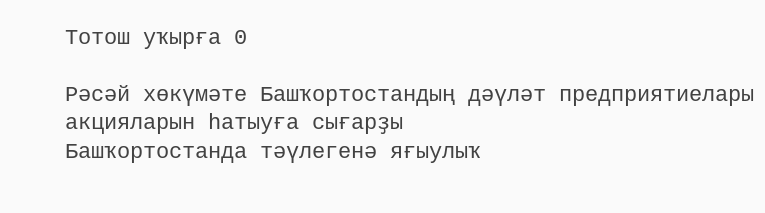Тотош уҡырға 0

Рәсәй хөкүмәте Башҡортостандың дәүләт предприятиелары акцияларын һатыуға сығарҙы
Башҡортостанда тәүлегенә яғыулыҡ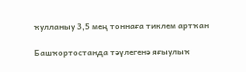ҡулланыу 3,5 мең тоннаға тиклем артҡан

Башҡортостанда тәүлегенә яғыулыҡ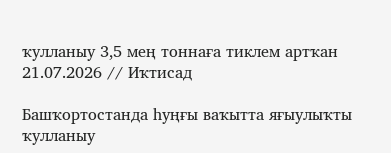ҡулланыу 3,5 мең тоннаға тиклем артҡан 21.07.2026 // Иҡтисад

Башҡортостанда һуңғы ваҡытта яғыулыҡты ҡулланыу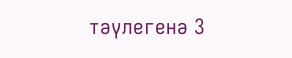тәүлегенә 3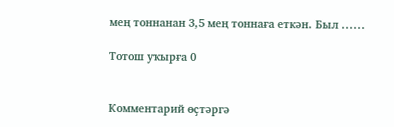мең тоннанан 3,5 мең тоннаға еткән. Был ......

Тотош уҡырға 0


Комментарий өҫтәргә